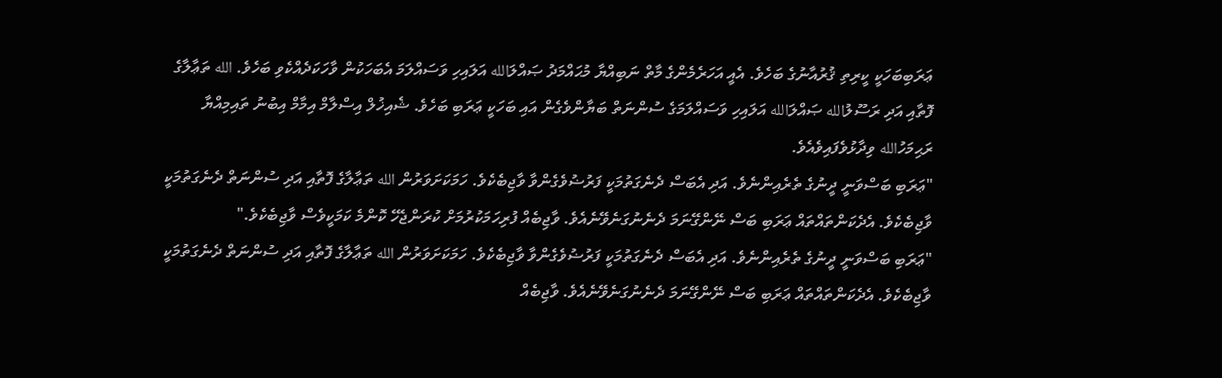ޢަރަބިބަހަކީ ކީރިތި ޤުރުއާނުގެ ބަހެވެ. އެއީ އަހަރެމެންގެ މާތް ނަބިއްޔާ މުޙައްމަދު ޞައްލަالله އަލައިހި ވަސައްލަމަ އެބަހަކުން ވާހަކަދެއްކެވި ބަހެވެ. الله ތަޢާލާގެ ފޮތާއި އަދި ރަސޫލުالله ޞައްލަالله އަލައިހި ވަސައްލަމަގެ ސުންނަތް ބަޔާންވެގެން އައި ބަހަކީ ޢަރަބި ބަހެވެ. ޝެއިޚުލް އިސްލާމް އިމާމް އިބުނު ތައިމިއްޔާ ރަޙިމަހުالله ވިދާޅުވެފައިވެއެވެ.
"ޢަރަބި ބަސްވަނީ ދީނުގެ ތެރެއިންނެވެ. އަދި އެބަސް ދެނެގަތުމަކީ ފަރުޟުވެގެންވާ ވާޖިބެކެވެ. ހަމަކަށަވަރުން الله ތަޢާލާގެ ފޮތާއި އަދި ސުންނަތް ދެނެގަތުމަކީ ވާޖިބެކެވެ. އެދެކަންތައްތައް ޢަރަބި ބަސް ނޭންގޭނަމަ ދެނެނުގަނެވޭނެއެވެ. ވާޖިބެއް ފުރިހަމަކުރުމަށް ކުރަންޖެހޭ ކޮންމެ ކަމަކީވެސް ވާޖިބެކެވެ."
"ޢަރަބި ބަސްވަނީ ދީނުގެ ތެރެއިންނެވެ. އަދި އެބަސް ދެނެގަތުމަކީ ފަރުޟުވެގެންވާ ވާޖިބެކެވެ. ހަމަކަށަވަރުން الله ތަޢާލާގެ ފޮތާއި އަދި ސުންނަތް ދެނެގަތުމަކީ ވާޖިބެކެވެ. އެދެކަންތައްތައް ޢަރަބި ބަސް ނޭންގޭނަމަ ދެނެނުގަނެވޭނެއެވެ. ވާޖިބެއް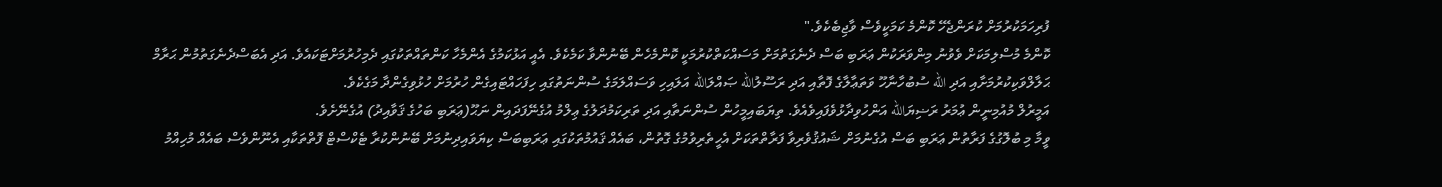ފުރިހަމަކުރުމަށް ކުރަންޖެހޭ ކޮންމެ ކަމަކީވެސް ވާޖިބެކެވެ."
ކޮންމެ މުސްލިމަކަށް ވެވުނު މިންވަރަކުން ޢަރަބި ބަސް ދެނެގަތުމަށް މަސައްކަތްކުރުމަކީ ކޮންމެހެން ބޭނުންވާ ކަމެކެވެ. އެއީ އަޅުކަމުގެ އެންމެހާ ކަންތައްތަކުގައި ދެމިހުރުމަށްޓަކައެވެ. އަދި އެބަސްދެނެގަތުމުން ޙަރާމް ޙަލާލްވަކިކުރުމަށާއި އަދި الله ސުބުހާނާހޫ ވަތަޢާލާގެ ފޮތާއި އަދި ރަސޫލުالله ޞައްލަالله އަލައިހި ވަސައްލަމަގެ ސުންނަތުގައި ހިފަހައްޓައިގެން ހުރުމަށް ހުޅުވިގެންދާ މަގެކެވެ.
އަމީރުލް މުއުމިނީން ޢުމަރު ރަޟިޔަالله އަންހުވިދާޅުވެފައިވެއެވެ. ތިޔަބައިމީހުން ސުންނަތާއި އަދި ތަރިކަމުދަލުގެ ޢިލްމު އުގެނޭފަދައިން ނަޙޫ(ޢަރަބި ބަހުގެ ޤަވާއިދު) އުގެނޭށެވެ.
ވީމާ މި ބުލޮގުގެ ފަރާތުން ޢަރަބި ބަސް އުގެނުމަށް ޝައުޤުވެރިވާ ފަރާތްތަކަށް އެހީތެރިވުމުގެ ގޮތުން، ބައެއް ޤައުމުތަކުގައި ޢަރަބިބަސް ކިޔަވައިދިނުމަށް ބޭނުންކުރާ ޓެކްސްޓް ފޮތްތަކާއި އެނޫންވެސް ބައެއް މުހިއްމު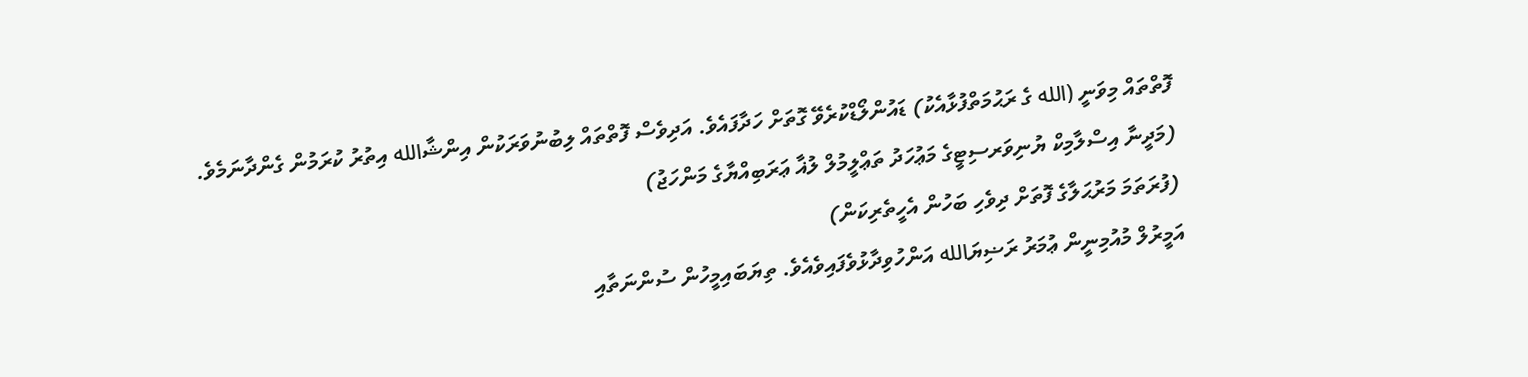ފޮތްތައް މިވަނީ (الله ގެ ރަޙުމަތްފުޅާއެކު) ޑައުންލޯޑްކުރެވޭ ގޮތަށް ހަދާފައެވެ. އަދިވެސް ފޮތްތައް ލިބުނުވަރަކުން އިންޝާالله އިތުރު ކުރަމުން ގެންދާނަމެވެ.
(މަދީނާ އިސްލާމިކް ޔުނިވަރސިޓީގެ މަޢުހަދު ތަޢްލީމުލް ލުޣާ ޢަރަބިއްޔާގެ މަންހަޖު)
(ފުރަތަމަ މަރުޙަލާގެ ފޮތަށް ދިވެހި ބަހުން އެހީތެރިކަން)
އަމީރުލް މުއުމިނީން ޢުމަރު ރަޟިޔަالله އަންހުވިދާޅުވެފައިވެއެވެ. ތިޔަބައިމީހުން ސުންނަތާއި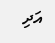އަދި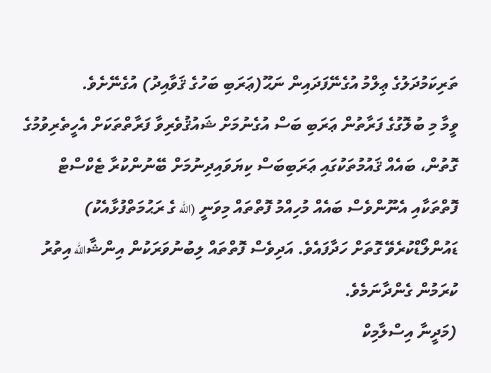ތަރިކަމުދަލުގެ ޢިލްމު އުގެނޭފަދައިން ނަޙޫ(ޢަރަބި ބަހުގެ ޤަވާއިދު) އުގެނޭށެވެ.
ވީމާ މި ބުލޮގުގެ ފަރާތުން ޢަރަބި ބަސް އުގެނުމަށް ޝައުޤުވެރިވާ ފަރާތްތަކަށް އެހީތެރިވުމުގެ ގޮތުން، ބައެއް ޤައުމުތަކުގައި ޢަރަބިބަސް ކިޔަވައިދިނުމަށް ބޭނުންކުރާ ޓެކްސްޓް ފޮތްތަކާއި އެނޫންވެސް ބައެއް މުހިއްމު ފޮތްތައް މިވަނީ (الله ގެ ރަޙުމަތްފުޅާއެކު) ޑައުންލޯޑްކުރެވޭ ގޮތަށް ހަދާފައެވެ. އަދިވެސް ފޮތްތައް ލިބުނުވަރަކުން އިންޝާالله އިތުރު ކުރަމުން ގެންދާނަމެވެ.
(މަދީނާ އިސްލާމިކް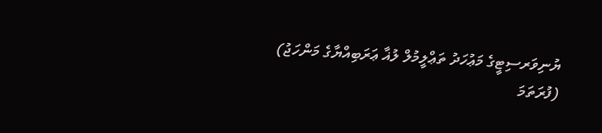ޔުނިވަރސިޓީގެ މަޢުހަދު ތަޢްލީމުލް ލުޣާ ޢަރަބިއްޔާގެ މަންހަޖު)
(ފުރަތަމަ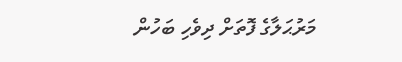މަރުޙަލާގެ ފޮތަށް ދިވެހި ބަހުން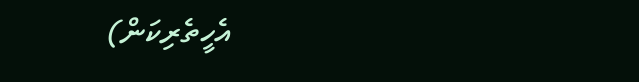އެހީތެރިކަން)